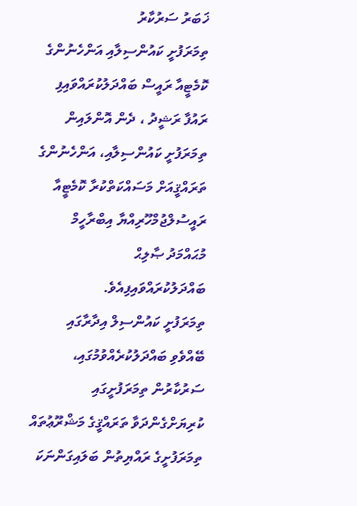ޚަބަރު ސަރުކާރު
ތިމަރަފުށީ ކައުންސިލާއި އަންހެނުންގެ ކޮމެޓީއާ ރައީސް ބައްދަލުކުރައްވައިފި
ރައުފާ ރަޝީދު ، ދެން އޮންލައިން
ތިމަރަފުށީ ކައުންސިލާއި، އަންހެނުންގެ ތަރައްޤީއަށް މަސައްކަތްކުރާ ކޮމެޓީއާ ރައީސުލްޖުމްހޫރިއްޔާ އިބްރާހީމް މުޙައްމަދު ޞާލިޙް ބައްދަލުކުރައްވައިފިއެވެ.
ތިމަރަފުށީ ކައުންސިލް އިދާރާގައި ބޭއްވެވި ބައްދަލުކުރެއްވުމުގައި، ސަރުކާރުން ތިމަރަފުށީގައި ކުރިޔަށްގެންދަވާ ތަރައްޤީގެ މަޝްރޫޢުތައް ތިމަރަފުށީގެ ރައްޔިތުން ބަލައިގަންނަކަ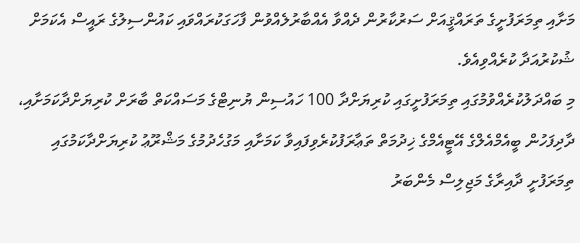މަށާއި ތިމަރަފުށީގެ ތަރައްޤީއަށް ސަރުކާރުން ދެއްވާ އެއްބާރުލެއްވުން ފާހަގަކުރައްވައި ކައުންސިލުގެ ރައީސް އެކަމަށް ޝުކުރުއަދާ ކުރެއްވިއެވެ.
މި ބައްދަލުކުރެއްވުމުގައި ތިމަރަފުށީގައި ކުރިޔަށްދާ 100 ހައުސިން ޔުނިޓްގެ މަސައްކަތް ބާރަށް ކުރިޔަށްދާކަމަށާއި، ދާދިފަހުން ބީއެމްއެލްގެ އޭޓީއެމްގެ ޚިދުމަތް ތަޢާރަފުކުރެވިފައިވާ ކަމަށާއި މަގުހެދުމުގެ މަޝްރޫޢު ކުރިޔަށްދާކަމުގައި ތިމަރަފުށީ ދާއިރާގެ މަޖިލިސް މެންބަރު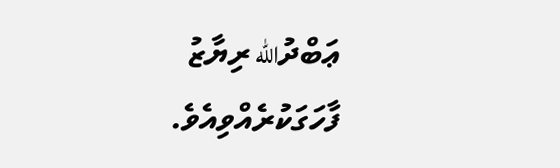ޢަބްދުالله ރިޔާޒު ފާހަގަކުރެއްވިއެވެ.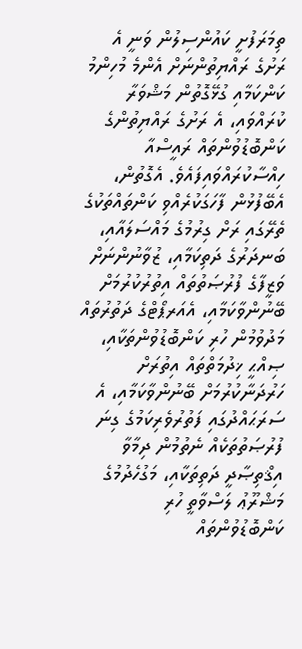ތިމަރަފުށީ ކައުންސިލުން ވަނީ އެ ރަށުގެ ރައްޔިތުންނަށް އެންމެ މުހިންމު ކަންކަމާއި ގުޅޭގޮތުން މަޝްވަރާ ކުރައްވައި، އެ ރަށުގެ ރައްޔިތުންގެ ކަންބޮޑުވުންތައް ރައީސްއާ ހިއްސާކުރައްވައިފައެވެ. އެގޮތުން، އެބޭފުޅުން ފާހަގަކުރެއްވި ކަންތައްތަކުގެ ތެރޭގައި ރަށް ގިރުމުގެ މައްސަލައާއި، ބަނދަރުގެ ދަތިކަމާއި، ޒުވާނުންނަށް ވަޒީފާގެ ފުރުޞަތުތައް އިތުރުކުރުމަށް ބޭނުންވާކަމާއި، އެއަރޕޯޓްގެ ދަތުރުތައް މަދުވުމުން ހުރި ކަންބޮޑުވުންތަކާއި، ޞިއްޙީ ޚިދުމަތްތައް އިތުރަށް ހަރުދަނާކުރުމަށް ބޭނުންވާކަމާއި، އެ ސަރަޙައްދުގައި ފަތުރުވެރިކަމުގެ ގިނަ ފުރުޞަތުތަކެއް ނެތުމުން ދިމާވާ އިޤްތިޞާދީ ދަތިތަކާއި، މަގުހެދުމުގެ މަޝްރޫޢު ލަސްވާތީ ހުރި ކަންބޮޑުވުންތައް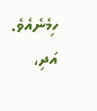ހިމެނެއެވެ. އަދި،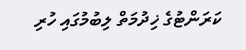ކަރަންޓުގެ ޚިދުމަތް ލިބުމުގައި ހުރި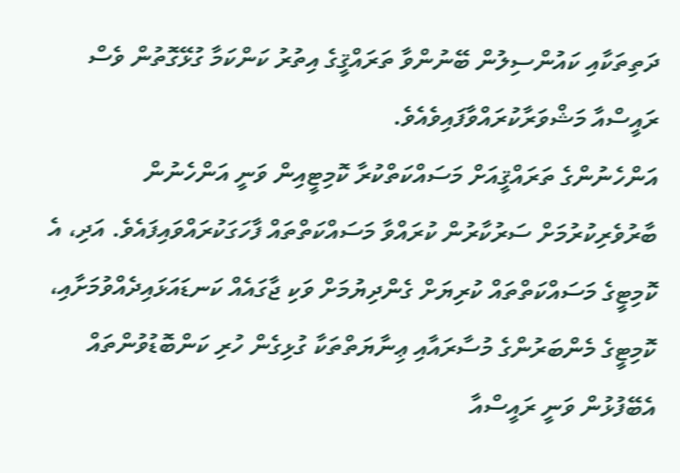ދަތިތަކާއި ކައުންސިލުން ބޭނުންވާ ތަރައްޤީގެ އިތުރު ކަންކަމާ ގުޅޭގޮތުން ވެސް ރައީސްއާ މަޝްވަރާކުރައްވާފައިވެއެވެ.
އަންހެނުންގެ ތަރައްޤީއަށް މަސައްކަތްކުރާ ކޮމިޓީއިން ވަނީ އަންހެނުން ބާރުވެރިކުރުމަށް ސަރުކާރުން ކުރައްވާ މަސައްކަތްތައް ފާހަގަކުރައްވައިފައެވެ. އަދި، އެ ކޮމިޓީގެ މަސައްކަތްތައް ކުރިޔަށް ގެންދިޔުމަށް ވަކި ޖާގައެއް ކަނޑައަޅައިދެއްވުމަށާއި، ކޮމިޓީގެ މެންބަރުންގެ މުސާރައާއި ޢިނާޔަތްތަކާ ގުޅިގެން ހުރި ކަންބޮޑުވުންތައް އެބޭފުޅުން ވަނީ ރައީސްއާ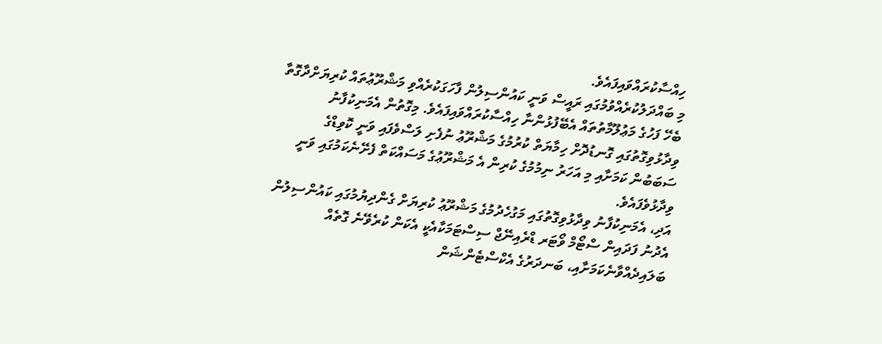ހިއްސާކުރައްވައިފައެވެ.
މި ބައްދަލުކުރެއްވުމުގައި ރައީސް ވަނީ ކައުންސިލުން ފާހަގަކުރެއްވި މަޝްރޫޢުތައް ކުރިޔަށްދާގޮތާ ބެހޭ ފަހުގެ މަޢުލޫމާތުތައް އެބޭފުޅުންނާ ހިއްސާކުރައްވައިފައެވެ. މިގޮތުން އެމަނިކުފާނު ވިދާޅުވިގޮތުގައި ގޮނޑުދޮށް ހިމާޔަތް ކުރުމުގެ މަޝްރޫޢު ނުފެށި ލަސްވެފައި ވަނީ ކޮވިޑްގެ ސަބަބުން ކަމަށާއި މި އަހަރު ނިމުމުގެ ކުރިން އެ މަޝްރޫޢުގެ މަސައްކަތް ފެށޭނެކަމުގައި ވަނީ ވިދާޅުވެފައެވެ.
އަދި، އެމަނިކުފާނު ވިދާޅުވިގޮތުގައި މަގުހެދުމުގެ މަޝްރޫޢު ކުރިޔަށް ގެންދިޔުމުގައި ކައުންސިލުން އެދުނު ފަދައިން ސްޓޯމް ވޯޓަރ ޑްރެއިނޭޖް ސިސްޓަމަކާއެކީ އެކަން ކުރެވޭނެ ގޮތެއް ބަލައިދެއްވާނެކަމަށާއި، ބަނދަރުގެ އެކްސްޓެންޝަން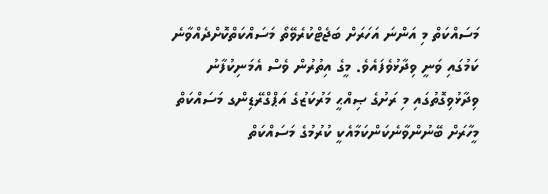މަސައްކަތް މި އަންނަ އަހަރަށް ބަޖެޓްކުރެވޭތޯ މަސައްކަތްކޮށްދެއްވާނެ ކަމުގައި ވަނީ ވިދާޅުވެފައެވެ. މީގެ އިތުރުން ވެސް އެމަނިކުފާނު ވިދާޅުވިގޮތުގައި މި ރަށުގެ ޞިއްޙީ މަރުކަޒުގެ އަޕްގްރޭޑިންގ މަސައްކަތް މީހާރަށް ބޭނުންވާނެކަންކަމާއެކީ ކުރުމުގެ މަސައްކަތް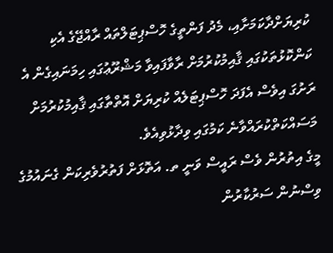ކުރިޔަށްދާކަމަށާއި، މެދު ފަންތީގެ ހޮސްޕިޓަލްތައް ރާއްޖޭގެ އެކި ކަންކޮޅުތަކުގައި ޤާއިމުކުރުމަށް ރާވާފައިވާ މަޝްރޫޢުގައި ހިމަނައިގެން އެ ރަށުގަ އިވެސް އެފަދަ ހޮސްޕިޓަލެއް ކުރިޔަށް އޮތްތާގައި ޤާއިމުކުރުމަށް މަސައްކަތްކުރައްވާނެ ކަމުގައި ވިދާޅުވިއެވެ.
މީގެ އިތުރުން ވެސް ރައީސް ވަނީ ތ. އަތޮޅަށް ފަތުރުވެރިކަން ގެނައުމުގެ ވިސްނުން ސަރުކާރުން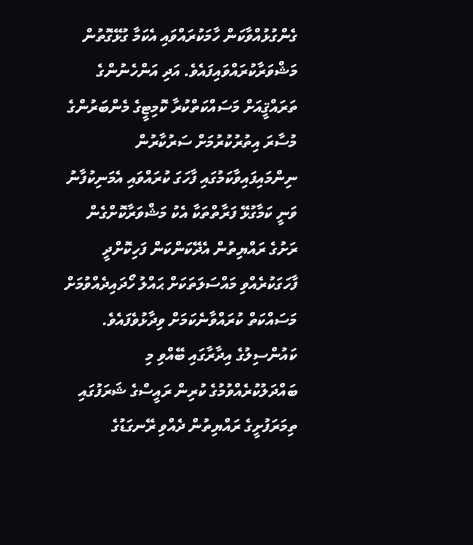ގެންގުޅުއްވާކަން ހާމަކުރައްވައި އެކަމާ ގުޅޭގޮތުން މަޝްވަރާކުރައްވައިފައެވެ. އަދި އަންހެނުންގެ ތަރައްޤީއަށް މަސައްކަތްކުރާ ކޮމިޓީގެ މެންބަރުންގެ މުސާރަ އިތުރުކުރުމަށް ސަރުކާރުން ނިންމައިފައިވާކަމުގައި ފާހަގަ ކުރައްވައި އެމަނިކުފާނު ވަނީ ކަމާގުޅޭ ފަރާތްތަކާ އެކު މަޝްވަރާކޮށްގެން ރަށުގެ ރައްޔިތުން އެދޭކަންކަން ފަހިކޮށްދީ ފާހަގަކުރެއްވި މައްސަލަތަކަށް ޙައްލު ހޯދައިދެއްވުމަށް މަސައްކަތް ކުރައްވާނެކަމަށް ވިދާޅުވެފައެވެ.
ކައުންސިލުގެ އިދާރާގައި ބޭއްވި މި ބައްދަލުކުރެއްވުމުގެ ކުރިން ރައީސްގެ ޝަރަފުގައި ތިމަރަފުށީގެ ރައްޔިތުން ދެއްވި ރޭނގަޑުގެ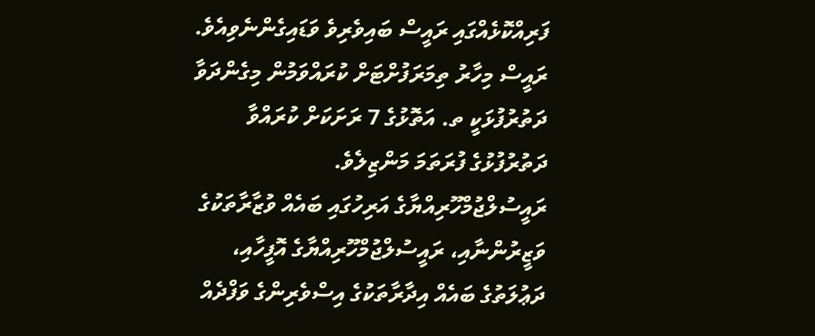ފަރިއްކޮޅެއްގައި ރައީސް ބައިވެރިވެ ވަޑައިގެންނެވިއެވެ.
ރައީސް މިހާރު ތިމަރަފުށްޓަށް ކުރައްވަމުން މިގެންދަވާ ދަތުރުފުޅަކީ ތ. އަތޮޅުގެ 7 ރަށަކަށް ކުރައްވާ ދަތުރުފުޅުގެ ފުރަތަމަ މަންޒިލެވެ. ރައީސުލްޖުމްހޫރިއްޔާގެ އަރިހުގައި ބައެއް ވުޒާރާތަކުގެ ވަޒީރުންނާއި، ރައީސުލްޖުމްހޫރިއްޔާގެ އޮފީހާއި، ދަޢުލަތުގެ ބައެއް އިދާރާތަކުގެ އިސްވެރިންގެ ވަފްދެއް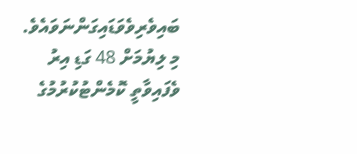ބައިވެރިވެވަޑައިގަންނަވައެވެ.
މި ލިޔުމަށް 48 ގަޑި އިރު ވެފައިވާތީ ކޮމެންޓުކުރުމުގެ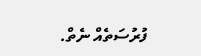ފުރުސަތެއް ނެތް.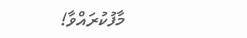މާފުކުރައްވާ!